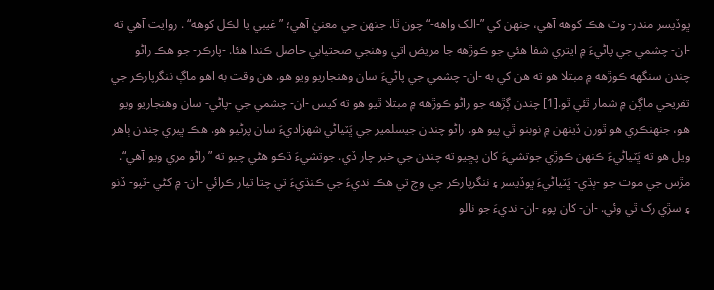ڀوڏيسر مندر- وٽ هڪ کوهه آهي، جنهن کي ”-الک واهه-“ چون ٿا. جنهن جي معنيٰ آهي؛ ”غيبي يا لڪل کوهه“ . روايت آهي ته -ان- چشمي جي پاڻيءَ ۾ ايتري شفا هئي جو ڪوڙهه جا مريض اتي وهنجي صحتيابي حاصل ڪندا هئا. -پارڪر- جو هڪ راڻو چندن سنگهه ڪوڙهه ۾ مبتلا هو ته هن کي به -ان- چشمي جي پاڻيءَ سان وهنجاريو ويو هو. هن وقت به اهو ماڳ ننگرپارڪر جي تفريحي ماڳن ۾ شمار ٿئي ٿو.[1] چندن ڳڙهه جو راڻو ڪوڙهه ۾ مبتلا ٿيو هو ته کيس -ان- چشمي جي -پاڻي- سان وهنجاريو ويو هو، جنهنڪري هو ٿورن ڏينهن ۾ نوبنو ٿي پيو هو. راڻو چندن جيسلمير جي ڀَٽياڻي شهزاديءَ سان پرڻيو هو. هڪ ڀيري چندن ٻاهر ويل هو ته ڀَٽياڻيءَ ڪنهن ڪوڙي جوتشيءَ کان پڇيو ته چندن جي خبر چار ڏي. جوتشيءَ ڌڪو هڻي چيو ته ”راڻو مري ويو آهي“. مڙس جي موت جو -ٻڌي- ڀَٽياڻيءَ ڀوڏيسر ۽ ننگرپارڪر جي وچ تي هڪ نديءَ جي ڪنڌيءَ تي چتا تيار ڪرائي -ان- ۾ کڻي -ٽپو- ڏنو ۽ سڙي رک ٿي وئي. -ان- کان پوءِ -ان- نديءَ جو نالو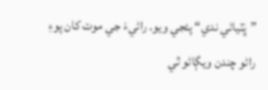”ڀَٽياڻي ندي“ پئجي ويو. راڻيءَ جي موت کان پوءِ راڻو چندن ويڳاڻو ٿي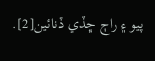پيو ۽ راڄ ڇڏي ڏنائين[2].